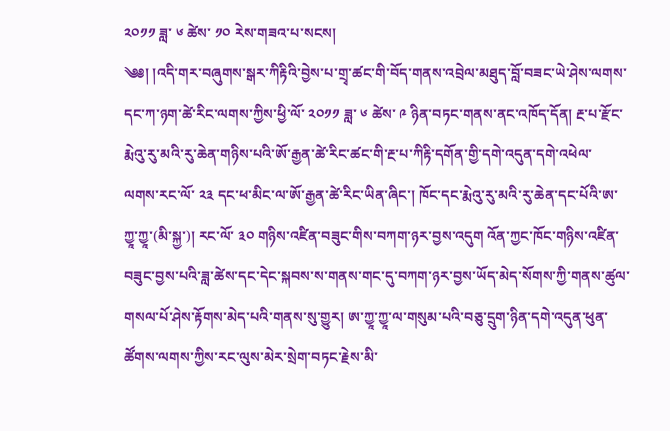༢༠༡༡ ཟླ་ ༦ ཚེས་ ༡༠ རེས་གཟའ་པ་སངས།
༄༅། །འདི་གར་བཞུགས་སྒར་ཀིརྟིའི་བྱེས་པ་གྲྭ་ཚང་གི་བོད་གནས་འབྲེལ་མཐུད་བློ་བཟང་ཡེ་ཤེས་ལགས་དང་ཀ་ཉག་ཚེ་རིང་ལགས་ཀྱིས་ཕྱི་ལོ་ ༢༠༡༡ ཟླ་ ༦ ཚེས་ ༩ ཉིན་བཏང་གནས་ནང་འཁོད་དོན། རྔ་པ་རྫོང་རྨེའུ་རུ་མའི་རུ་ཆེན་གཉིས་པའི་ཨོ་རྒྱན་ཚེ་རིང་ཚང་གི་རྔ་པ་ཀིརྟི་དགོན་གྱི་དགེ་འདུན་དགེ་འཕེལ་ལགས་རང་ལོ་ ༢༣ དང་ཕ་མིང་ལ་ཨོ་རྒྱན་ཚེ་རིང་ཡིན་ཞིང་། ཁོང་དང་རྨེའུ་རུ་མའི་རུ་ཆེན་དང་པོའི་ཨ་ཀྱཱ་ཀྱཱ་(མི་སྐྱ་)། རང་ལོ་ ༣༠ གཉིས་འཛིན་བཟུང་གིས་བཀག་ཉར་བྱས་འདུག འོན་ཀྱང་ཁོང་གཉིས་འཛིན་བཟུང་བྱས་པའི་ཟླ་ཚེས་དང་དེང་སྐབས་ས་གནས་གང་དུ་བཀག་ཉར་བྱས་ཡོད་མེད་སོགས་ཀྱི་གནས་ཚུལ་གསལ་པོ་ཤེས་རྟོགས་མེད་པའི་གནས་སུ་གྱུར། ཨ་ཀྱཱ་ཀྱཱ་ལ་གསུམ་པའི་བཅུ་དྲུག་ཉིན་དགེ་འདུན་ཕུན་ཚོགས་ལགས་ཀྱིས་རང་ལུས་མེར་སྲེག་བཏང་རྗེས་མི་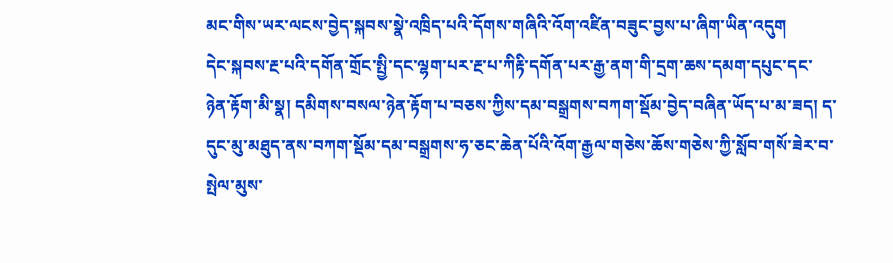མང་གིས་ཡར་ལངས་བྱེད་སྐབས་སྣེ་འཁྲིད་པའི་དོགས་གཞིའི་འོག་འཛིན་བཟུང་བྱས་པ་ཞིག་ཡིན་འདུག
དེང་སྐབས་རྔ་པའི་དགོན་གྲོང་སྤྱི་དང་ལྷག་པར་རྔ་པ་ཀིརྟི་དགོན་པར་རྒྱ་ནག་གི་དྲག་ཆས་དམག་དཔུང་དང་ཉེན་རྟོག་མི་སྣ། དམིགས་བསལ་ཉེན་རྟོག་པ་བཅས་ཀྱིས་དམ་བསྒྲགས་བཀག་སྡོམ་བྱེད་བཞིན་ཡོད་པ་མ་ཟད། ད་དུང་མུ་མཐུད་ནས་བཀག་སྡོམ་དམ་བསྒྲགས་ཧ་ཅང་ཆེན་པོའི་འོག་རྒྱལ་གཅེས་ཆོས་གཅེས་ཀྱི་སློབ་གསོ་ཟེར་བ་སྤེལ་མུས་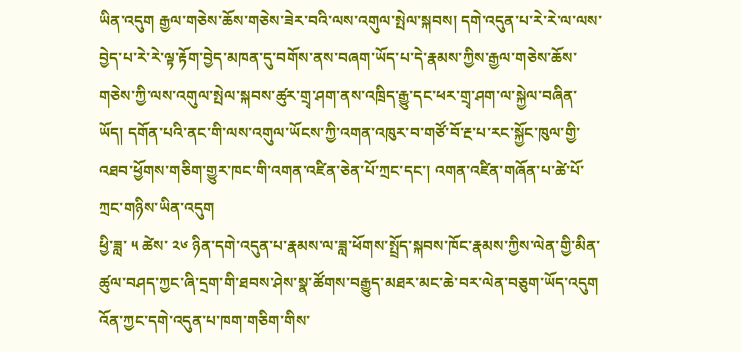ཡིན་འདུག རྒྱལ་གཅེས་ཆོས་གཅེས་ཟེར་བའི་ལས་འགུལ་སྤེལ་སྐབས། དགེ་འདུན་པ་རེ་རེ་ལ་ལས་བྱེད་པ་རེ་རེ་ལྟ་རྟོག་བྱེད་མཁན་དུ་བགོས་ནས་བཞག་ཡོད་པ་དེ་རྣམས་ཀྱིས་རྒྱལ་གཅེས་ཆོས་གཅེས་ཀྱི་ལས་འགུལ་སྤེལ་སྐབས་ཚུར་གྲྭ་ཤག་ནས་འཁྲིད་རྒྱུ་དང་ཕར་གྲྭ་ཤག་ལ་སྐྱེལ་བཞིན་ཡོད། དགོན་པའི་ནང་གི་ལས་འགུལ་ཡོངས་ཀྱི་འགན་འཁུར་བ་གཙོ་བོ་རྔ་པ་རང་སྐྱོང་ཁུལ་གྱི་འཐབ་ཕྱོགས་གཅིག་གྱུར་ཁང་གི་འགན་འཛིན་ཅེན་པོ་ཀྲང་དང་། འགན་འཛིན་གཞོན་པ་ཚེ་པོ་ཀྲང་གཉིས་ཡིན་འདུག
ཕྱི་ཟླ་ ༥ ཚེས་ ༢༦ ཉིན་དགེ་འདུན་པ་རྣམས་ལ་ཟླ་ཕོགས་སྤྲོད་སྐབས་ཁོང་རྣམས་ཀྱིས་ལེན་གྱི་མིན་ཚུལ་བཤད་ཀྱང་ཞི་དྲག་གི་ཐབས་ཤེས་སྣ་ཚོགས་བརྒྱུད་མཐར་མང་ཆེ་བར་ལེན་བཅུག་ཡོད་འདུག འོན་ཀྱང་དགེ་འདུན་པ་ཁག་གཅིག་གིས་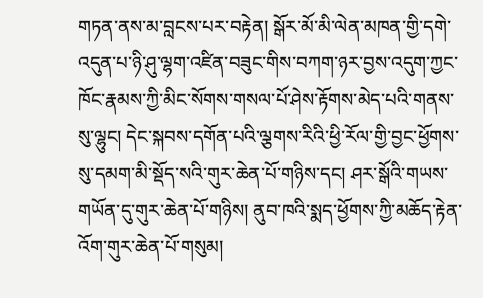གཏན་ནས་མ་བླངས་པར་བརྟེན། སྒོར་མོ་མི་ལེན་མཁན་གྱི་དགེ་འདུན་པ་ཉི་ཤུ་ལྷག་འཛིན་བཟུང་གིས་བཀག་ཉར་བྱས་འདུག་ཀྱང་ཁོང་རྣམས་ཀྱི་མིང་སོགས་གསལ་པོ་ཤེས་རྟོགས་མེད་པའི་གནས་སུ་ལྷུང། དེང་སྐབས་དགོན་པའི་ལྕགས་རིའི་ཕྱི་རོལ་གྱི་བྱང་ཕྱོགས་སུ་དམག་མི་སྡོད་སའི་གུར་ཆེན་པོ་གཉིས་དང། ཤར་སྒོའི་གཡས་གཡོན་དུ་གུར་ཆེན་པོ་གཉིས། ནུབ་ཁའི་སྨད་ཕྱོགས་ཀྱི་མཆོད་རྟེན་འོག་གུར་ཆེན་པོ་གསུམ།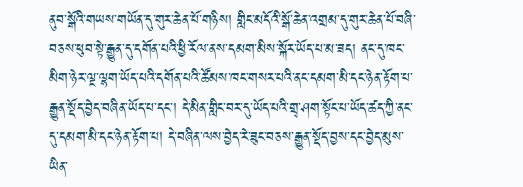ནུབ་སྒོའི་གཡས་གཡོན་དུ་གུར་ཆེན་པོ་གཉིས། གླིང་མདོའི་སྒོ་ཆེན་འགྲམ་དུ་གུར་ཆེན་པོ་བཞི་བཅས་ཕུབ་སྟེ་རྒྱུན་དུ་དགོན་པའི་ཕྱི་རོལ་ནས་དམག་མིས་སྐོར་ཡོད་པ་མ་ཟད། ནང་དུ་ཁང་མིག་ཉེར་ལྔ་ལྷག་ཡོད་པའི་དགོན་པའི་ཚོམས་ཁང་གསར་པའི་ནང་དམག་མི་དང་ཉེན་རྟོག་པ་རྒྱུན་སྡོད་བྱེད་བཞིན་ཡོད་པ་དང་། དེ་མིན་གླིང་བར་དུ་ཡོད་པའི་གྲྭ་ཤག་སྟོང་པ་ཡོད་ཚད་ཀྱི་ནང་དུ་དམག་མི་དང་ཉེན་རྟོག་པ། དེ་བཞིན་ལས་བྱེད་རེ་ཟུང་བཅས་རྒྱུན་སྡོད་བྱས་དང་བྱེད་མུས་ཡིན་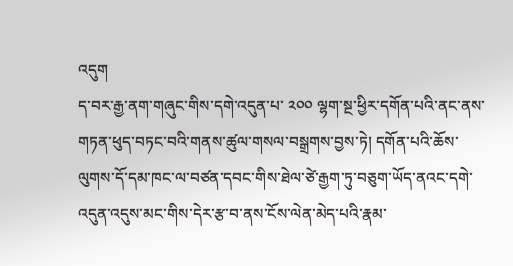འདུག
ད་བར་རྒྱ་ནག་གཞུང་གིས་དགེ་འདུན་པ་ ༢༠༠ ལྷག་སྔ་ཕྱིར་དགོན་པའི་ནང་ནས་གཏན་ཕུད་བཏང་བའི་གནས་ཚུལ་གསལ་བསྒྲགས་བྱས་ཏེ། དགོན་པའི་ཆོས་ལུགས་དོ་དམ་ཁང་ལ་བཙན་དབང་གིས་ཐེལ་ཙེ་རྒྱག་ཏུ་བཅུག་ཡོད་ནའང་དགེ་འདུན་འདུས་མང་གིས་དེར་རྩ་བ་ནས་ངོས་ལེན་མེད་པའི་རྣམ་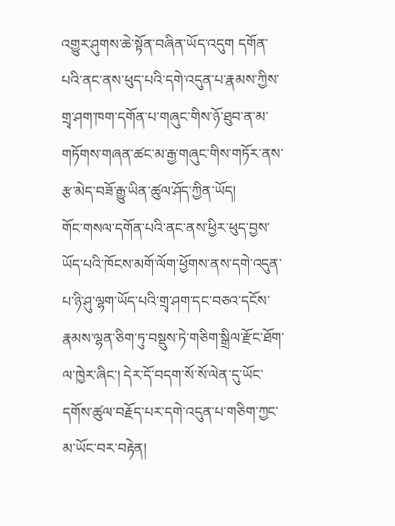འགྱུར་ཤུགས་ཆེ་སྟོན་བཞིན་ཡོད་འདུག དགོན་པའི་ནང་ནས་ཕུད་པའི་དགེ་འདུན་པ་རྣམས་ཀྱིས་གྲྭ་ཤག་ཁག་དགོན་པ་གཞུང་གིས་ཉོ་ཐུབ་ན་མ་གཏོགས་གཞན་ཚང་མ་རྒྱ་གཞུང་གིས་གཏོར་ནས་རྩ་མེད་བཟོ་རྒྱུ་ཡིན་ཚུལ་ཤོད་ཀྱིན་ཡོད།
གོང་གསལ་དགོན་པའི་ནང་ནས་ཕྱིར་ཕུད་བྱས་ཡོད་པའི་ཁོངས་མགོ་ལོག་ཕྱོགས་ནས་དགེ་འདུན་པ་ཉི་ཤུ་ལྷག་ཡོད་པའི་གྲྭ་ཤག་དང་བཅའ་དངོས་རྣམས་ལྷན་ཅིག་ཏུ་བསྡུས་ཏེ་གཅིག་སྒྲིལ་རྫོང་ཐོག་ལ་ཁྱེར་ཞིང་། དེར་དོ་བདག་སོ་སོ་ལེན་དུ་ཡོང་དགོས་ཚུལ་བརྗོད་པར་དགེ་འདུན་པ་གཅིག་ཀྱང་མ་ཡོང་བར་བརྟེན།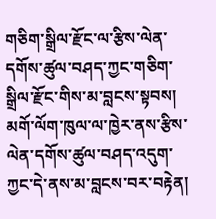གཅིག་སྒྲིལ་རྫོང་ལ་རྩིས་ལེན་དགོས་ཚུལ་བཤད་ཀྱང་གཅིག་སྒྲིལ་རྫོང་གིས་མ་བླངས་སྟབས། མགོ་ལོག་ཁུལ་ལ་ཁྱེར་ནས་རྩིས་ལེན་དགོས་ཚུལ་བཤད་འདུག་ཀྱང་དེ་ནས་མ་བླངས་བར་བརྟེན།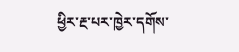ཕྱིར་རྔ་པར་ཁྱེར་དགོས་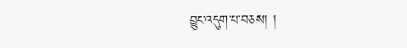བྱུང་འདུག་པ་བཅས། །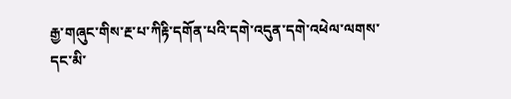རྒྱ་གཞུང་གིས་རྔ་པ་ཀིརྟི་དགོན་པའི་དགེ་འདུན་དགེ་འཕེལ་ལགས་དང་མི་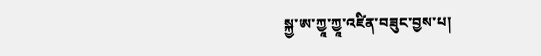སྐྱ་ཨ་ཀྱཱ་ཀྱཱ་འཛིན་བཟུང་བྱས་པ།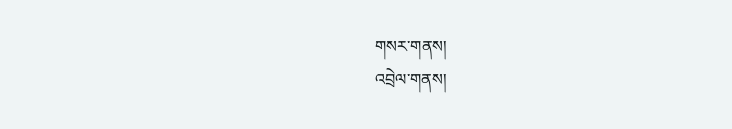གསར་གནས།
འབྲེལ་གནས།